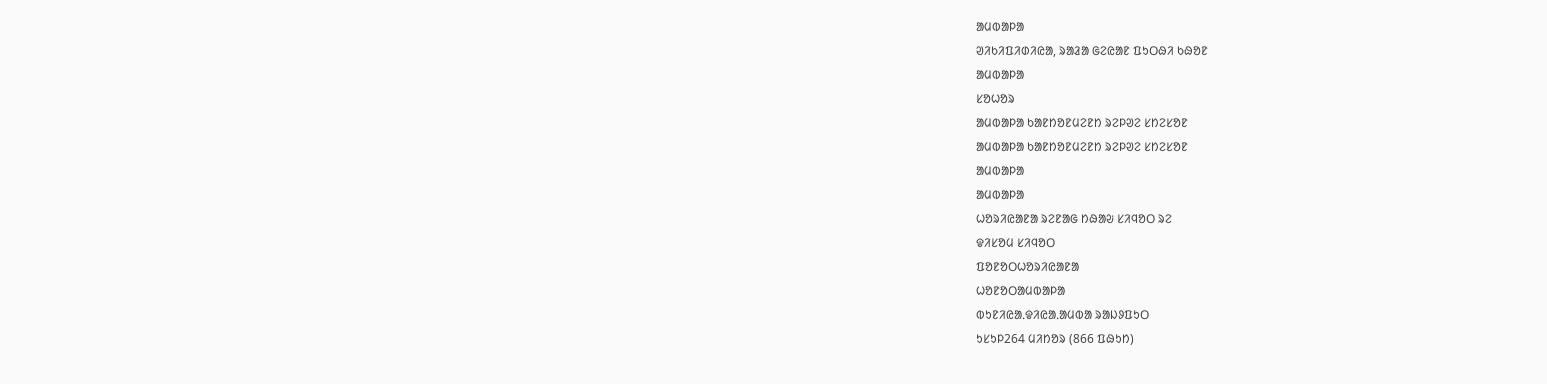ᱟᱢᱵᱟᱞᱟ
ᱣᱤᱠᱤᱯᱤᱰᱤᱭᱟ, ᱨᱟᱲᱟ ᱜᱮᱭᱟᱱ ᱯᱩᱛᱷᱤ ᱠᱷᱚᱱ
ᱟᱢᱵᱟᱞᱟ
ᱥᱚᱦᱚᱨ
ᱟᱢᱵᱟᱞᱟ ᱠᱟᱱᱴᱚᱱᱢᱮᱱᱴ ᱨᱮᱞᱣᱮ ᱥᱴᱮᱥᱚᱱ
ᱟᱢᱵᱟᱞᱟ ᱠᱟᱱᱴᱚᱱᱢᱮᱱᱴ ᱨᱮᱞᱣᱮ ᱥᱴᱮᱥᱚᱱ
ᱟᱢᱵᱟᱞᱟ
ᱟᱢᱵᱟᱞᱟ
ᱦᱚᱨᱤᱭᱟᱱᱟ ᱨᱮᱱᱟᱜ ᱴᱷᱟᱶ ᱥᱤᱧᱚᱛ ᱨᱮ
ᱫᱤᱥᱚᱢ ᱥᱤᱧᱚᱛ
ᱯᱚᱱᱚᱛᱦᱚᱨᱤᱭᱟᱱᱟ
ᱦᱚᱱᱚᱛᱟᱢᱵᱟᱞᱟ
ᱵᱩᱱᱤᱭᱟᱹᱫᱤᱭᱟᱹᱟᱢᱵᱟ ᱨᱟᱡᱽᱯᱩᱛ
ᱩᱥᱩᱞ264 ᱢᱤᱴᱚᱨ (866 ᱯᱷᱩᱴ)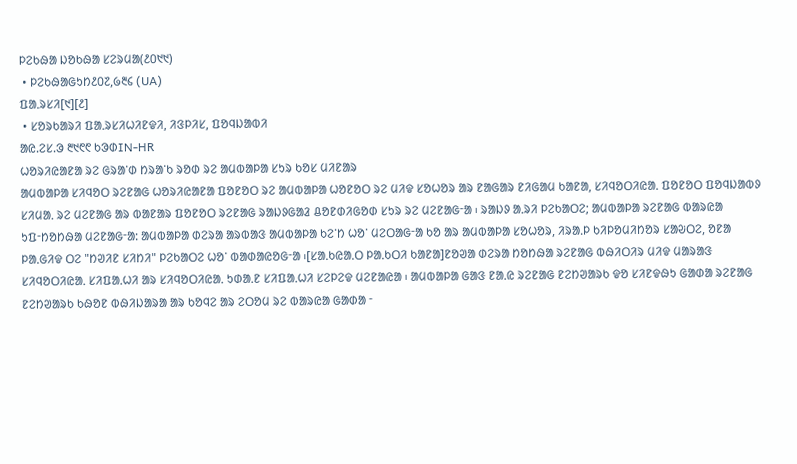ᱞᱮᱠᱷᱟ ᱡᱚᱠᱷᱟ ᱥᱮᱨᱢᱟ(᱒᱐᱑᱑)
 • ᱞᱮᱠᱷᱟᱜᱩᱴ᱒᱐᱗,᱙᱓᱔ (UA)
ᱯᱟᱹᱨᱥᱤ[᱑][᱒]
 • ᱥᱚᱨᱠᱟᱨᱤ ᱯᱟᱹᱨᱥᱤᱦᱤᱱᱫᱤ, ᱤᱝᱞᱤᱥ, ᱯᱚᱧᱡᱟᱵᱤ
ᱟᱭ.ᱮᱥ.ᱳ ᱓᱑᱖᱖ ᱠᱳᱰIN-HR
ᱦᱚᱨᱤᱭᱟᱱᱟ ᱨᱮ ᱜᱨᱟᱸᱰ ᱴᱨᱟᱸᱠ ᱨᱚᱰ ᱨᱮ ᱟᱢᱵᱟᱞᱟ ᱥᱩᱨ ᱠᱚᱥ ᱢᱤᱱᱟᱨ
ᱟᱢᱵᱟᱞᱟ ᱥᱤᱧᱚᱛ ᱨᱮᱱᱟᱜ ᱦᱚᱨᱤᱭᱟᱱᱟ ᱯᱚᱱᱚᱛ ᱨᱮ ᱟᱢᱵᱟᱞᱟ ᱦᱚᱱᱚᱛ ᱨᱮ ᱢᱤᱫ ᱥᱚᱦᱚᱨ ᱟᱨ ᱱᱟᱜᱟᱨ ᱱᱤᱜᱟᱢ ᱠᱟᱱᱟ, ᱥᱤᱧᱚᱛᱤᱭᱟᱹ ᱯᱚᱱᱚᱛ ᱯᱚᱧᱡᱟᱵᱽ ᱥᱤᱢᱟᱹ ᱨᱮ ᱢᱮᱱᱟᱜ ᱟᱨ ᱵᱟᱱᱟᱨ ᱯᱚᱱᱚᱛ ᱨᱮᱱᱟᱜ ᱨᱟᱡᱽᱜᱟᱲ ᱪᱚᱱᱰᱤᱜᱚᱰ ᱥᱩᱨ ᱨᱮ ᱢᱮᱱᱟᱜᱼᱟ ᱾ ᱨᱟᱡᱽ ᱟᱹᱨᱤ ᱞᱮᱠᱟᱛᱮ; ᱟᱢᱵᱟᱞᱟ ᱨᱮᱱᱟᱜ ᱵᱟᱨᱭᱟ ᱩᱯᱼᱴᱚᱴᱷᱟ ᱢᱮᱱᱟᱜᱼᱟ: ᱟᱢᱵᱟᱞᱟ ᱰᱮᱨᱟ ᱟᱨᱵᱟᱝ ᱟᱢᱵᱟᱞᱟ ᱠᱮᱸᱴ ᱦᱚᱸ ᱢᱮᱛᱟᱜᱼᱟ ᱠᱚ ᱟᱨ ᱟᱢᱵᱟᱞᱟ ᱥᱚᱦᱚᱨ, ᱤᱨᱟᱹᱞ ᱠᱤᱞᱚᱢᱤᱴᱚᱨ ᱥᱟᱶᱛᱮ, ᱚᱱᱟ ᱞᱟᱹᱜᱤᱫ ᱛᱮ "ᱴᱣᱤᱱ ᱥᱤᱴᱤ" ᱞᱮᱠᱟᱛᱮ ᱦᱚᱸ ᱵᱟᱰᱟᱭᱚᱜᱼᱟ ᱾[ᱥᱟᱹᱠᱭᱟᱹᱛ ᱞᱟᱹᱠᱛᱤ ᱠᱟᱱᱟ]ᱱᱚᱣᱟ ᱰᱮᱨᱟ ᱴᱚᱴᱷᱟ ᱨᱮᱱᱟᱜ ᱵᱷᱤᱛᱤᱨ ᱢᱤᱫ ᱢᱟᱨᱟᱝ ᱥᱤᱧᱚᱛᱤᱭᱟᱹ ᱥᱤᱯᱟᱹᱦᱤ ᱟᱨ ᱥᱤᱧᱚᱛᱤᱭᱟᱹ ᱩᱰᱟᱹᱱ ᱥᱤᱯᱟᱹᱦᱤ ᱥᱮᱞᱮᱫ ᱢᱮᱱᱟᱭᱟ ᱾ ᱟᱢᱵᱟᱞᱟ ᱜᱟᱝ ᱱᱟᱹᱭ ᱨᱮᱱᱟᱜ ᱱᱮᱴᱣᱟᱨᱠ ᱫᱚ ᱥᱤᱱᱫᱷᱩ ᱜᱟᱰᱟ ᱨᱮᱱᱟᱜ ᱱᱮᱴᱣᱟᱨᱠ ᱠᱷᱚᱱ ᱵᱷᱤᱡᱟᱨᱟ ᱟᱨ ᱠᱚᱧᱮ ᱟᱨ ᱮᱛᱚᱢ ᱨᱮ ᱵᱟᱨᱭᱟ ᱜᱟᱰᱟ ᱼ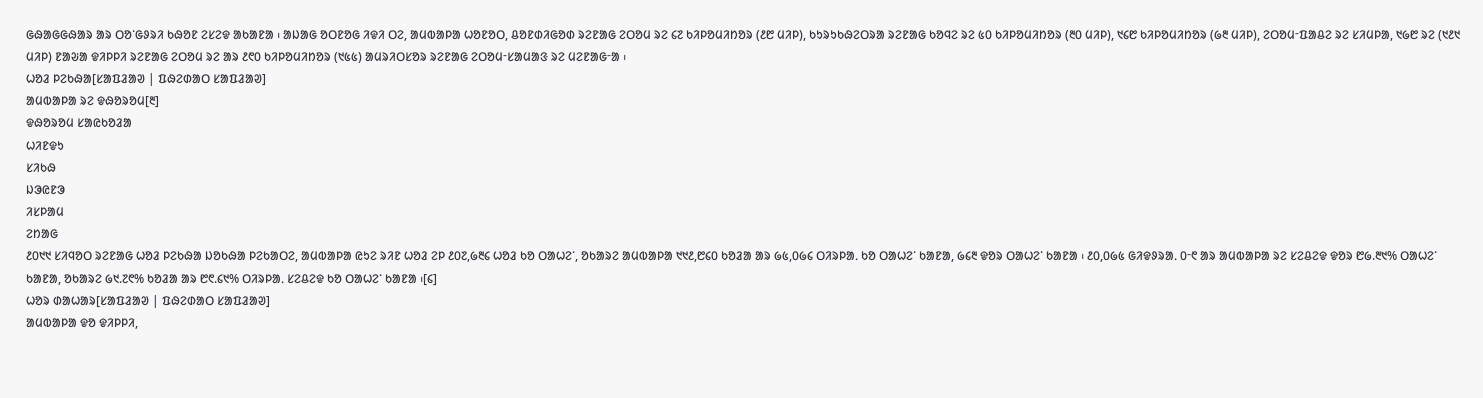ᱜᱷᱟᱜᱜᱷᱟᱨ ᱟᱨ ᱛᱚᱸᱜᱽᱨᱤ ᱠᱷᱚᱱ ᱮᱥᱮᱫ ᱟᱠᱟᱱᱟ ᱾ ᱟᱡᱟᱜ ᱚᱛᱱᱚᱜ ᱤᱫᱤ ᱛᱮ, ᱟᱢᱵᱟᱞᱟ ᱦᱚᱱᱚᱛ, ᱪᱚᱱᱰᱤᱜᱚᱰ ᱨᱮᱱᱟᱜ ᱮᱛᱚᱢ ᱨᱮ ᱔᱗ ᱠᱤᱞᱚᱢᱤᱴᱚᱨ (᱒᱘ ᱢᱤᱞ), ᱠᱩᱨᱩᱠᱷᱮᱛᱨᱟ ᱨᱮᱱᱟᱜ ᱠᱚᱧᱮ ᱨᱮ ᱕᱐ ᱠᱤᱞᱚᱢᱤᱴᱚᱨ (᱓᱐ ᱢᱤᱞ), ᱑᱔᱘ ᱠᱤᱞᱚᱢᱤᱴᱚᱨ (᱙᱓ ᱢᱤᱞ), ᱮᱛᱚᱢᱼᱯᱟᱪᱮ ᱨᱮ ᱥᱤᱢᱞᱟ, ᱑᱙᱘ ᱨᱮ (᱑᱒᱑ ᱢᱤᱞ) ᱱᱟᱶᱟ ᱫᱤᱞᱞᱤ ᱨᱮᱱᱟᱜ ᱮᱛᱚᱢ ᱨᱮ ᱟᱨ ᱒᱖᱐ ᱠᱤᱞᱚᱢᱤᱴᱚᱨ (᱑᱕᱕) ᱟᱢᱨᱤᱛᱥᱚᱨ ᱨᱮᱱᱟᱜ ᱮᱛᱚᱢᱼᱥᱟᱢᱟᱝ ᱨᱮ ᱢᱮᱱᱟᱜᱼᱟ ᱾
ᱦᱚᱲ ᱞᱮᱠᱷᱟ[ᱥᱟᱯᱲᱟᱣ | ᱯᱷᱮᱰᱟᱛ ᱥᱟᱯᱲᱟᱣ]
ᱟᱢᱵᱟᱞᱟ ᱨᱮ ᱫᱷᱚᱨᱚᱢ[᱓]
ᱫᱷᱚᱨᱚᱢ ᱥᱟᱭᱠᱚᱲᱟ
ᱦᱤᱱᱫᱩ
ᱥᱤᱠᱷ
ᱡᱳᱭᱱᱳ
ᱤᱥᱞᱟᱢ
ᱮᱴᱟᱜ
᱒᱐᱑᱑ ᱥᱤᱧᱚᱛ ᱨᱮᱱᱟᱜ ᱦᱚᱲ ᱞᱮᱠᱷᱟ ᱡᱚᱠᱷᱟ ᱞᱮᱠᱟᱛᱮ, ᱟᱢᱵᱟᱞᱟ ᱭᱩᱮ ᱨᱤᱱ ᱦᱚᱲ ᱮᱞ ᱒᱐᱗,᱙᱓᱔ ᱦᱚᱲ ᱠᱚ ᱛᱟᱦᱮᱸ, ᱚᱠᱟᱨᱮ ᱟᱢᱵᱟᱞᱟ ᱑᱑᱒,᱘᱔᱐ ᱠᱚᱲᱟ ᱟᱨ ᱙᱕,᱐᱙᱔ ᱛᱤᱨᱞᱟᱹ ᱠᱚ ᱛᱟᱦᱮᱸ ᱠᱟᱱᱟ, ᱙᱔᱓ ᱫᱚᱨ ᱛᱟᱦᱮᱸ ᱠᱟᱱᱟ ᱾ ᱒᱐,᱐᱙᱕ ᱜᱤᱫᱽᱨᱟᱹ ᱐ᱼ᱖ ᱟᱨ ᱟᱢᱵᱟᱞᱟ ᱨᱮ ᱥᱮᱪᱮᱫ ᱫᱚᱨ ᱘᱙.᱓᱑% ᱛᱟᱦᱮᱸ ᱠᱟᱱᱟ, ᱚᱠᱟᱨᱮ ᱙᱑.᱗᱖% ᱠᱚᱲᱟ ᱟᱨ ᱘᱖.᱔᱑% ᱛᱤᱨᱞᱟᱹ ᱥᱮᱪᱮᱫ ᱠᱚ ᱛᱟᱦᱮᱸ ᱠᱟᱱᱟ ᱾[᱔]
ᱦᱚᱨ ᱰᱟᱦᱟᱨ[ᱥᱟᱯᱲᱟᱣ | ᱯᱷᱮᱰᱟᱛ ᱥᱟᱯᱲᱟᱣ]
ᱟᱢᱵᱟᱞᱟ ᱫᱚ ᱫᱤᱞᱞᱤ,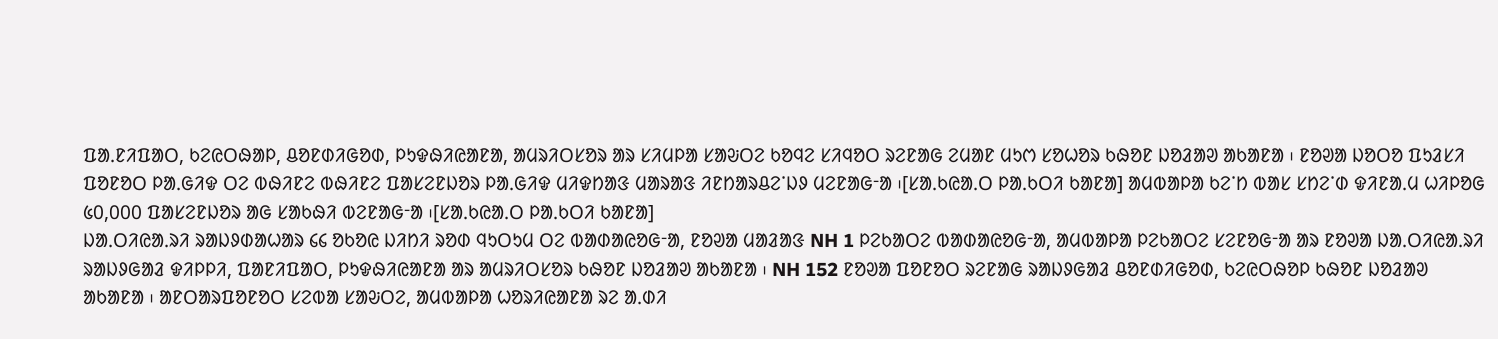ᱯᱟᱹᱱᱤᱯᱟᱛ, ᱠᱮᱭᱛᱷᱟᱞ, ᱪᱚᱱᱰᱤᱜᱚᱰ, ᱞᱩᱫᱷᱤᱭᱟᱱᱟ, ᱟᱢᱨᱤᱛᱥᱚᱨ ᱟᱨ ᱥᱤᱢᱞᱟ ᱥᱟᱶᱛᱮ ᱠᱚᱧᱮ ᱥᱤᱧᱚᱛ ᱨᱮᱱᱟᱜ ᱮᱢᱟᱱ ᱢᱩᱬ ᱥᱚᱦᱚᱨ ᱠᱷᱚᱱ ᱡᱚᱲᱟᱣ ᱟᱠᱟᱱᱟ ᱾ ᱱᱚᱣᱟ ᱡᱚᱛᱚ ᱯᱩᱲᱥᱤ ᱯᱚᱱᱚᱛ ᱞᱟᱹᱜᱤᱫ ᱛᱮ ᱵᱷᱤᱱᱮ ᱵᱷᱤᱱᱮ ᱯᱟᱥᱮᱱᱡᱚᱨ ᱞᱟᱹᱜᱤᱫ ᱢᱤᱫᱴᱟᱝ ᱢᱟᱨᱟᱝ ᱤᱱᱴᱟᱨᱪᱮᱸᱡᱽ ᱢᱮᱱᱟᱜᱼᱟ ᱾[ᱥᱟᱹᱠᱭᱟᱹᱛ ᱞᱟᱹᱠᱛᱤ ᱠᱟᱱᱟ] ᱟᱢᱵᱟᱞᱟ ᱠᱮᱸᱴ ᱵᱟᱥ ᱥᱴᱮᱸᱰ ᱫᱤᱱᱟᱹᱢ ᱦᱤᱞᱚᱜ ᱕᱐,᱐᱐᱐ ᱯᱟᱥᱮᱱᱡᱚᱨ ᱟᱜ ᱥᱟᱠᱷᱤ ᱵᱮᱱᱟᱜᱼᱟ ᱾[ᱥᱟᱹᱠᱭᱟᱹᱛ ᱞᱟᱹᱠᱛᱤ ᱠᱟᱱᱟ]
ᱡᱟᱹᱛᱤᱭᱟᱹᱨᱤ ᱨᱟᱡᱽᱰᱟᱦᱟᱨ ᱔᱔ ᱚᱠᱚᱭ ᱡᱤᱴᱤ ᱨᱚᱰ ᱧᱩᱛᱩᱢ ᱛᱮ ᱵᱟᱰᱟᱭᱚᱜᱼᱟ, ᱱᱚᱣᱟ ᱢᱟᱲᱟᱝ NH 1 ᱞᱮᱠᱟᱛᱮ ᱵᱟᱰᱟᱭᱚᱜᱼᱟ, ᱟᱢᱵᱟᱞᱟ ᱞᱮᱠᱟᱛᱮ ᱥᱮᱱᱚᱜᱼᱟ ᱟᱨ ᱱᱚᱣᱟ ᱡᱟᱹᱛᱤᱭᱟᱹᱨᱤ ᱨᱟᱡᱽᱜᱟᱲ ᱫᱤᱞᱞᱤ, ᱯᱟᱱᱤᱯᱟᱛ, ᱞᱩᱫᱷᱤᱭᱟᱱᱟ ᱟᱨ ᱟᱢᱨᱤᱛᱥᱚᱨ ᱠᱷᱚᱱ ᱡᱚᱲᱟᱣ ᱟᱠᱟᱱᱟ ᱾ NH 152 ᱱᱚᱣᱟ ᱯᱚᱱᱚᱛ ᱨᱮᱱᱟᱜ ᱨᱟᱡᱽᱜᱟᱲ ᱪᱚᱱᱰᱤᱜᱚᱰ, ᱠᱮᱭᱛᱷᱚᱞ ᱠᱷᱚᱱ ᱡᱚᱲᱟᱣ ᱟᱠᱟᱱᱟ ᱾ ᱟᱱᱛᱟᱨᱯᱚᱱᱚᱛ ᱥᱮᱵᱟ ᱥᱟᱶᱛᱮ, ᱟᱢᱵᱟᱞᱟ ᱦᱚᱨᱤᱭᱟᱱᱟ ᱨᱮ ᱟᱹᱰᱤ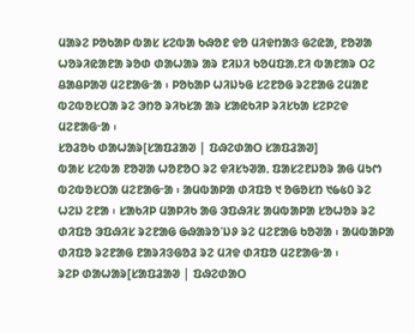ᱢᱟᱨᱮ ᱞᱚᱠᱟᱞ ᱵᱟᱥ ᱥᱮᱵᱟ ᱠᱷᱚᱱ ᱫᱚ ᱢᱤᱫᱴᱟᱝ ᱜᱮᱭᱟ, ᱱᱚᱣᱟ ᱦᱚᱨᱤᱭᱟᱱᱟ ᱨᱚᱰ ᱰᱟᱦᱟᱨ ᱟᱨ ᱱᱤᱡᱤ ᱠᱚᱢᱯᱟᱹᱱᱤ ᱵᱟᱱᱟᱨ ᱛᱮ ᱪᱟᱪᱞᱟᱣ ᱢᱮᱱᱟᱜᱼᱟ ᱾ ᱞᱚᱠᱟᱞ ᱦᱤᱡᱩᱜ ᱥᱮᱱᱚᱜ ᱨᱮᱱᱟᱜ ᱮᱢᱟᱱ ᱵᱮᱵᱚᱥᱛᱟ ᱨᱮ ᱳᱴᱚ ᱨᱤᱠᱥᱟ ᱟᱨ ᱥᱟᱭᱠᱤᱞ ᱨᱤᱥᱠᱟ ᱥᱮᱞᱮᱫ ᱢᱮᱱᱟᱜᱼᱟ ᱾
ᱥᱚᱲᱚᱠ ᱰᱟᱦᱟᱨ[ᱥᱟᱯᱲᱟᱣ | ᱯᱷᱮᱰᱟᱛ ᱥᱟᱯᱲᱟᱣ]
ᱵᱟᱥ ᱥᱮᱵᱟ ᱱᱚᱣᱟ ᱦᱚᱱᱚᱛ ᱨᱮ ᱫᱤᱥᱩᱣᱟᱹ ᱯᱟᱥᱮᱱᱡᱚᱨ ᱟᱜ ᱢᱩᱬ ᱵᱮᱵᱚᱥᱛᱟ ᱢᱮᱱᱟᱜᱼᱟ ᱾ ᱟᱢᱵᱟᱞᱟ ᱰᱤᱯᱚ ᱑ ᱚᱜᱚᱥᱴ ᱑᱙᱕᱐ ᱨᱮ ᱦᱮᱡ ᱮᱱᱟ ᱾ ᱥᱟᱠᱤᱞ ᱢᱟᱞᱤᱠ ᱟᱜ ᱳᱯᱷᱤᱥ ᱟᱢᱵᱟᱞᱟ ᱥᱚᱦᱚᱨ ᱨᱮ ᱰᱤᱯᱚ ᱳᱯᱷᱤᱥ ᱨᱮᱱᱟᱜ ᱜᱷᱟᱨᱚᱸᱡᱽ ᱨᱮ ᱢᱮᱱᱟᱜ ᱠᱚᱣᱟ ᱾ ᱟᱢᱵᱟᱞᱟ ᱰᱤᱯᱚ ᱨᱮᱱᱟᱜ ᱱᱟᱨᱤᱝᱜᱚᱲ ᱨᱮ ᱢᱤᱫ ᱰᱤᱯᱚ ᱢᱮᱱᱟᱜᱼᱟ ᱾
ᱨᱮᱞ ᱰᱟᱦᱟᱨ[ᱥᱟᱯᱲᱟᱣ | ᱯᱷᱮᱰᱟᱛ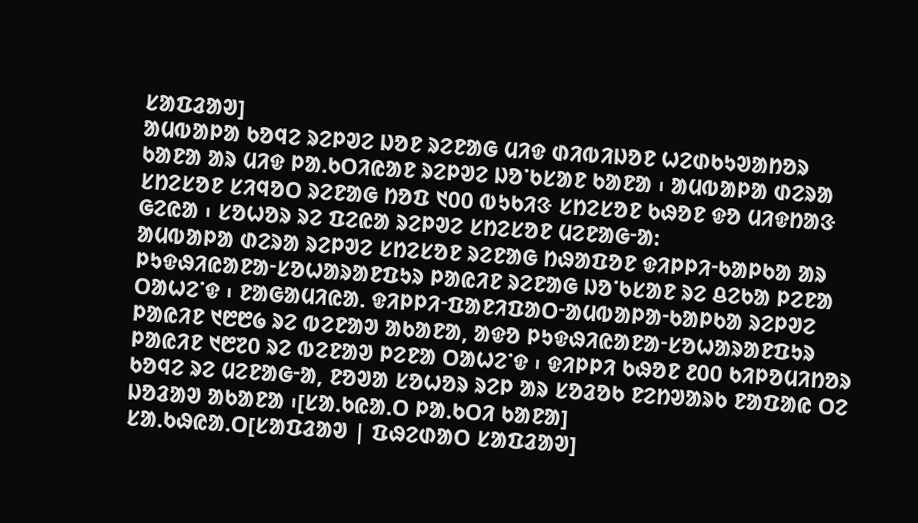ᱥᱟᱯᱲᱟᱣ]
ᱟᱢᱵᱟᱞᱟ ᱠᱚᱧᱮ ᱨᱮᱞᱣᱮ ᱡᱚᱱ ᱨᱮᱱᱟᱜ ᱢᱤᱫ ᱰᱤᱵᱤᱡᱚᱱ ᱦᱮᱰᱠᱩᱣᱟᱴᱚᱨ ᱠᱟᱱᱟ ᱟᱨ ᱢᱤᱫ ᱞᱟᱹᱠᱛᱤᱭᱟᱱ ᱨᱮᱞᱣᱮ ᱡᱚᱸᱠᱥᱟᱱ ᱠᱟᱱᱟ ᱾ ᱟᱢᱵᱟᱞᱟ ᱰᱮᱨᱟ ᱥᱴᱮᱥᱚᱱ ᱥᱤᱧᱚᱛ ᱨᱮᱱᱟᱜ ᱴᱚᱯ ᱑᱐᱐ ᱵᱩᱠᱤᱝ ᱥᱴᱮᱥᱚᱱ ᱠᱷᱚᱱ ᱫᱚ ᱢᱤᱫᱴᱟᱝ ᱜᱮᱭᱟ ᱾ ᱥᱚᱦᱚᱨ ᱨᱮ ᱯᱮᱭᱟ ᱨᱮᱞᱣᱮ ᱥᱴᱮᱥᱚᱱ ᱢᱮᱱᱟᱜᱼᱟ:
ᱟᱢᱵᱟᱞᱟ ᱰᱮᱨᱟ ᱨᱮᱞᱣᱮ ᱥᱴᱮᱥᱚᱱ ᱨᱮᱱᱟᱜ ᱴᱷᱟᱯᱚᱱ ᱫᱤᱞᱞᱤᱼᱠᱟᱞᱠᱟ ᱟᱨ ᱞᱩᱫᱷᱤᱭᱟᱱᱟᱼᱥᱚᱦᱟᱨᱟᱱᱯᱩᱨ ᱞᱟᱭᱤᱱ ᱨᱮᱱᱟᱜ ᱡᱚᱸᱠᱥᱟᱱ ᱨᱮ ᱪᱮᱠᱟ ᱞᱮᱱᱟ ᱛᱟᱦᱮᱸᱫ ᱾ ᱱᱟᱜᱟᱢᱤᱭᱟᱹ ᱫᱤᱞᱞᱤᱼᱯᱟᱱᱤᱯᱟᱛᱼᱟᱢᱵᱟᱞᱟᱼᱠᱟᱞᱠᱟ ᱨᱮᱞᱣᱮ ᱞᱟᱭᱤᱱ ᱑᱘᱘᱙ ᱨᱮ ᱵᱮᱱᱟᱣ ᱟᱠᱟᱱᱟ, ᱟᱫᱚ ᱞᱩᱫᱷᱤᱭᱟᱱᱟᱼᱥᱚᱦᱟᱨᱟᱱᱯᱩᱨ ᱞᱟᱭᱤᱱ ᱑᱘᱗᱐ ᱨᱮ ᱵᱮᱱᱟᱣ ᱞᱮᱱᱟ ᱛᱟᱦᱮᱸᱫ ᱾ ᱫᱤᱞᱞᱤ ᱠᱷᱚᱱ ᱒᱐᱐ ᱠᱤᱞᱚᱢᱤᱴᱚᱨ ᱠᱚᱧᱮ ᱨᱮ ᱢᱮᱱᱟᱜᱼᱟ, ᱱᱚᱣᱟ ᱥᱚᱦᱚᱨ ᱨᱮᱞ ᱟᱨ ᱥᱚᱲᱚᱠ ᱱᱮᱴᱣᱟᱨᱠ ᱱᱟᱯᱟᱭ ᱛᱮ ᱡᱚᱲᱟᱣ ᱟᱠᱟᱱᱟ ᱾[ᱥᱟᱹᱠᱭᱟᱹᱛ ᱞᱟᱹᱠᱛᱤ ᱠᱟᱱᱟ]
ᱥᱟᱹᱠᱷᱭᱟᱹᱛ[ᱥᱟᱯᱲᱟᱣ | ᱯᱷᱮᱰᱟᱛ ᱥᱟᱯᱲᱟᱣ]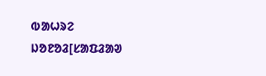ᱵᱟᱦᱨᱮ ᱡᱚᱱᱚᱲ[ᱥᱟᱯᱲᱟᱣ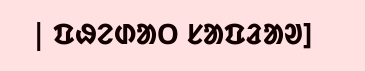| ᱯᱷᱮᱰᱟᱛ ᱥᱟᱯᱲᱟᱣ]